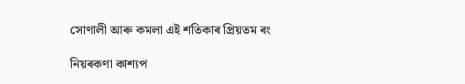সোণালী আৰু কমলা এই শতিকাৰ প্রিয়তম ৰং

নিয়ৰকণা কাশ্যপ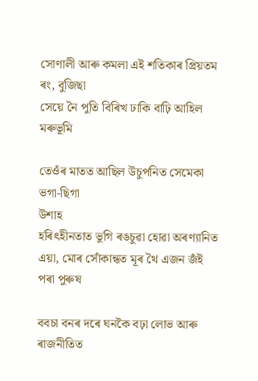সোণালী আৰু কমলা এই শতিকাৰ প্রিয়তম ৰং, বুজিছা
সেয়ে নৈ পুতি বিৰিখ ঢাকি বাঢ়ি আহিল
মৰুভূমি

তেওঁৰ মাতত আছিল উচুপনিত সেমেকা ভগা-ছিগা
উশাহ
হৰিৎহীনতাত ভুগি ৰঙচুৱা হোৱা অৰণ্যানিত
এয়া, মোৰ সোঁকান্ধত মূৰ থৈ এজন জঁই পৰা পুৰুষ

ববচা বনৰ দৰে ঘনকৈ বঢ়া লোভ আৰু
ৰাজনীতিত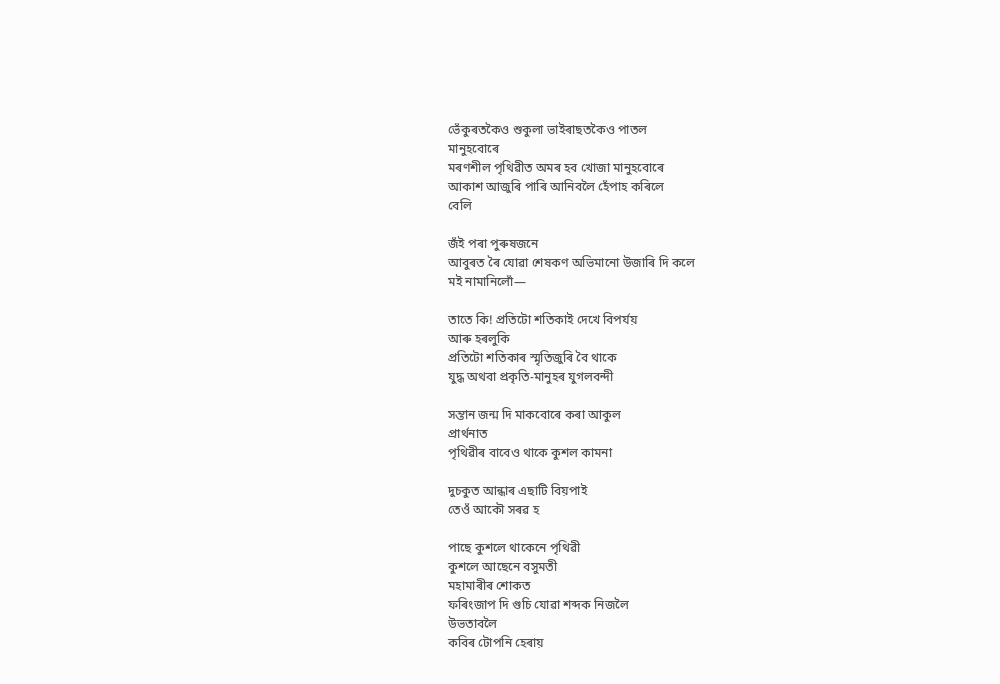ভেঁকুৰতকৈও শুকুলা ভাইৰাছতকৈও পাতল
মানুহবোৰে
মৰণশীল পৃথিৱীত অমৰ হব খোজা মানুহবোৰে
আকাশ আজুৰি পাৰি আনিবলৈ হেঁপাহ কৰিলে
বেলি

জঁই পৰা পুৰুষজনে
আবুৰত ৰৈ যোৱা শেষকণ অভিমানো উজাৰি দি কলে
মই নামানিলোঁ—

তাতে কি! প্ৰতিটো শতিকাই দেখে বিপর্যয়
আৰু হৰলুকি
প্ৰতিটো শতিকাৰ স্মৃতিজুৰি বৈ থাকে
যুদ্ধ অথবা প্রকৃতি-মানুহৰ যুগলবন্দী

সন্তান জন্ম দি মাকবোৰে কৰা আকুল
প্রার্থনাত
পৃথিৱীৰ বাবেও থাকে কুশল কামনা

দুচকুত আন্ধাৰ এছাটি বিয়পাই
তেওঁ আকৌ সৰৱ হ

পাছে কুশলে থাকেনে পৃথিৱী
কুশলে আছেনে বসুমতী
মহামাৰীৰ শোকত
ফৰিংজাপ দি গুচি যোৱা শব্দক নিজলৈ
উভতাবলৈ
কবিৰ টোপনি হেৰায়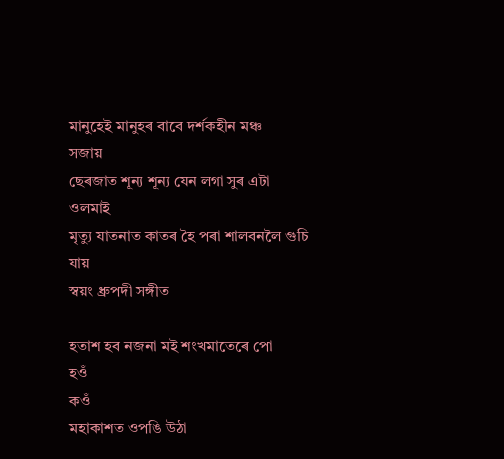মানুহেই মানুহৰ বাবে দর্শকহীন মঞ্চ
সজায়
ছেৰজাত শূন্য শূন্য যেন লগা সুৰ এটা
ওলমাই
মৃত্যু যাতনাত কাতৰ হৈ পৰা শালবনলৈ গুচি
যায়
স্বয়ং ধ্রুপদী সঙ্গীত

হতাশ হব নজনা মই শংখমাতেৰে পো
হওঁ
কওঁ
মহাকাশত ওপঙি উঠা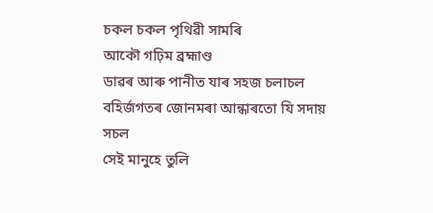চকল চকল পৃথিৱী সামৰি
আকৌ গঢ়িম ব্রহ্মাণ্ড
ডাৱৰ আৰু পানীত যাৰ সহজ চলাচল
বহির্জগতৰ জোনমৰা আন্ধাৰতো যি সদায় সচল
সেই মানুহে তুলি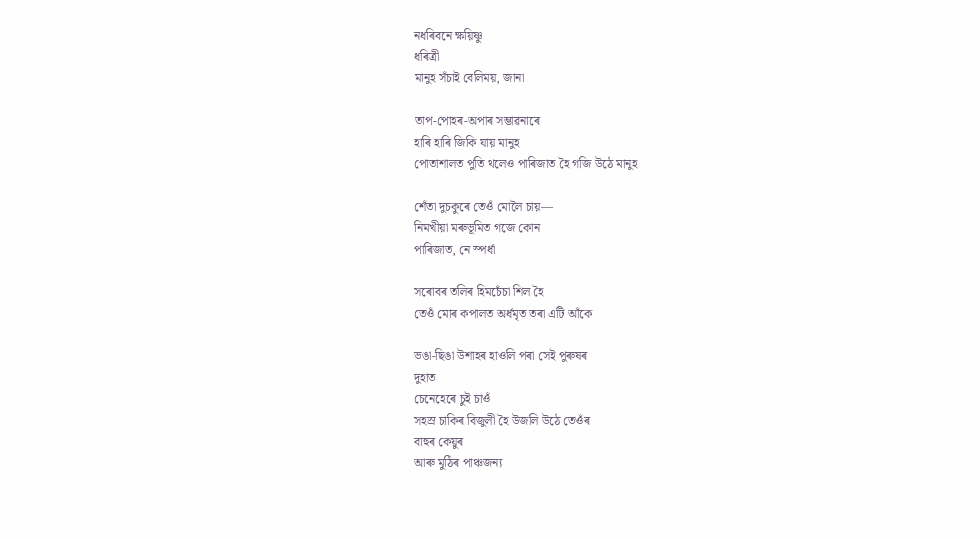নধৰিবনে ক্ষয়িষ্ণু
ধৰিত্ৰী
মানুহ সঁচাই বেলিময়, জানা

তাপ-পোহৰ-অপাৰ সম্ভাৱনাৰে
হাৰি হাৰি জিকি যায় মানুহ
পোতাশালত পুতি থলেও পাৰিজাত হৈ গজি উঠে মানুহ

শেঁতা দুচকুৰে তেওঁ মোলৈ চায়—
নিমখীয়া মৰুভূমিত গজে কোন
পাৰিজাত, নে স্পর্ধা

সৰোবৰ তলিৰ হিমচেঁচা শিল হৈ
তেওঁ মোৰ কপালত অর্ধমৃত তৰা এটি আঁকে

ভঙা-ছিঙা উশাহৰ হাওলি পৰা সেই পুৰুষৰ
দুহাত
চেনেহেৰে চুই চাওঁ
সহস্ৰ চাকিৰ বিজুলী হৈ উজলি উঠে তেওঁৰ
বাহুৰ কেয়ুৰ
আৰু মুঠিৰ পাঞ্চজন্য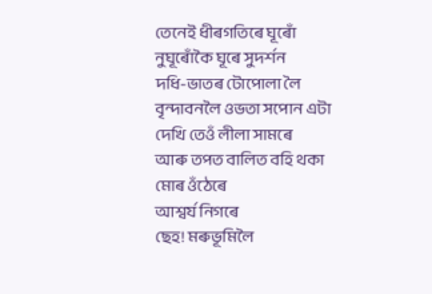তেনেই ধীৰগতিৰে ঘূৰোঁ নুঘূৰোঁকৈ ঘূৰে সুদর্শন
দধি-ভাতৰ টোপোলা লৈ
বৃন্দাবনলৈ ওভতা সপোন এটা দেখি তেওঁ লীলা সামৰে
আৰু তপত বালিত বহি থকা মোৰ ওঁঠেৰে
আশ্বর্য নিগৰে
ছেহ! মৰুভূমিলৈ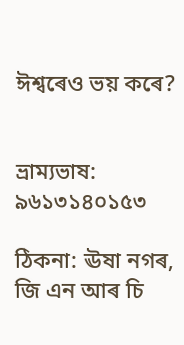ঈশ্বৰেও ভয় কৰে?


ভ্ৰাম্যভাষ: ৯৬১৩১৪০১৫৩

ঠিকনা: ঊষা নগৰ,
জি এন আৰ চি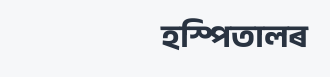হস্পিতালৰ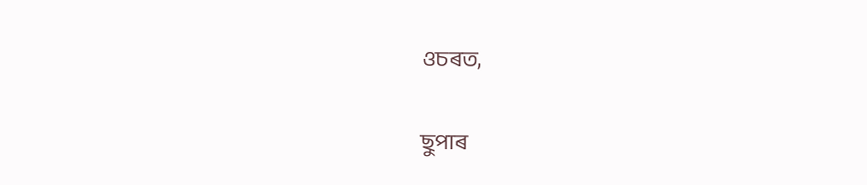ওচৰত,

ছুপাৰ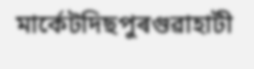মার্কেটদিছপুৰগুৱাহাটী